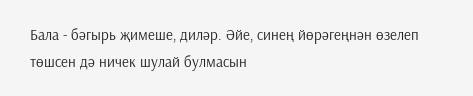Бала - бәгырь җимеше, диләр. Әйе, синең йөрәгеңнән өзелеп төшсен дә ничек шулай булмасын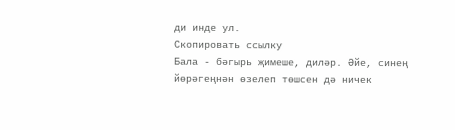ди инде ул.
Скопировать ссылку
Бала - бәгырь җимеше, диләр. Әйе, синең йөрәгеңнән өзелеп төшсен дә ничек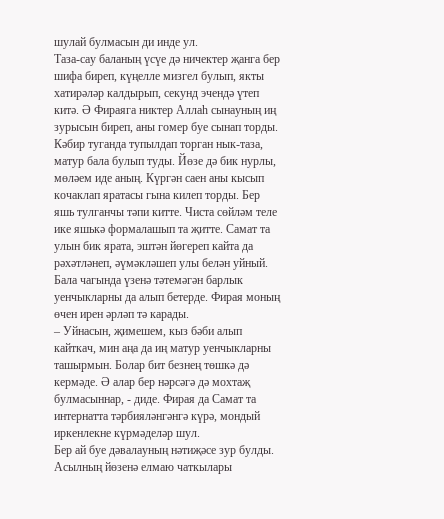шулай булмасын ди инде ул.
Таза-сау баланың үсүе дә ничектер җанга бер шифа биреп, күңелле мизгел булып, якты хатирәләр калдырып, секунд эчендә үтеп китә. Ә Фираяга никтер Аллаһ сынауның иң зурысын биреп, аны гомер буе сынап торды.
Кәбир туганда тупылдап торган нык-таза, матур бала булып туды. Йөзе дә бик нурлы, мөләем иде аның. Күргән саен аны кысып кочаклап яратасы гына килеп торды. Бер яшь тулганчы тәпи китте. Чиста сөйләм теле ике яшькә формалашып та җитте. Самат та улын бик ярата, эштән йөгереп кайта да рәхәтләнеп, әүмәкләшеп улы белән уйный. Бала чагында үзенә тәтемәгән барлык уенчыкларны да алып бетерде. Фирая моның өчен ирен әрләп тә карады.
– Уйнасын, җимешем, кыз бәби алып кайткач, мин аңа да иң матур уенчыкларны ташырмын. Болар бит безнең төшкә дә кермәде. Ә алар бер нәрсәгә дә мохтаҗ булмасыннар, - диде. Фирая да Самат та интернатта тәрбияләнгәнгә күрә, мондый иркенлекне күрмәделәр шул.
Бер ай буе дәвалауның нәтиҗәсе зур булды. Асылның йөзенә елмаю чаткылары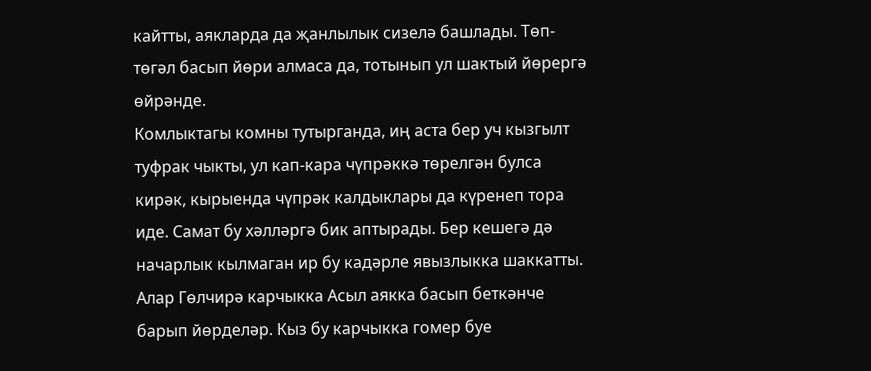кайтты, аякларда да җанлылык сизелә башлады. Төп-төгәл басып йөри алмаса да, тотынып ул шактый йөрергә өйрәнде.
Комлыктагы комны тутырганда, иң аста бер уч кызгылт туфрак чыкты, ул кап-кара чүпрәккә төрелгән булса кирәк, кырыенда чүпрәк калдыклары да күренеп тора иде. Самат бу хәлләргә бик аптырады. Бер кешегә дә начарлык кылмаган ир бу кадәрле явызлыкка шаккатты.
Алар Гөлчирә карчыкка Асыл аякка басып беткәнче барып йөрделәр. Кыз бу карчыкка гомер буе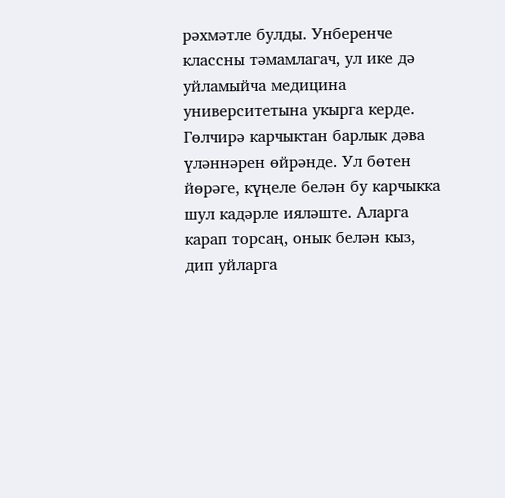рәхмәтле булды. Унберенче классны тәмамлагач, ул ике дә уйламыйча медицина университетына укырга керде. Гөлчирә карчыктан барлык дәва үләннәрен өйрәнде. Ул бөтен йөрәге, күңеле белән бу карчыкка шул кадәрле ияләште. Аларга карап торсаң, онык белән кыз, дип уйларга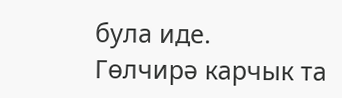була иде.
Гөлчирә карчык та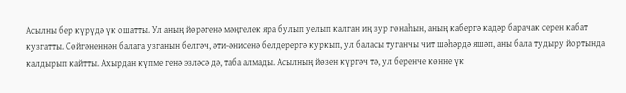Асылны бер күрүдә үк ошатты. Ул аның йөрәгенә мәңгелек яра булып уелып калган иң зур гөнаһын, аның кабергә кадәр барачак серен кабат кузгатты. Сөйгәненнән балага узганын белгәч, әти-әнисенә белдерергә куркып, ул баласы туганчы чит шәһәрдә яшәп, аны бала тудыру йортында калдырып кайтты. Ахырдан күпме генә эзләсә дә, таба алмады. Асылның йөзен күргәч тә, ул беренче көнне үк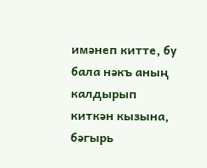имәнеп китте, бу бала нәкъ аның калдырып киткән кызына, бәгырь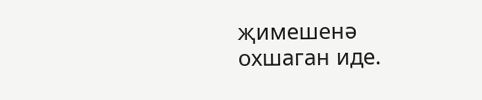җимешенә охшаган иде.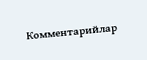Комментарийлар